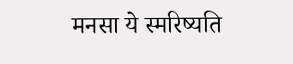मनसा ये स्मरिष्यति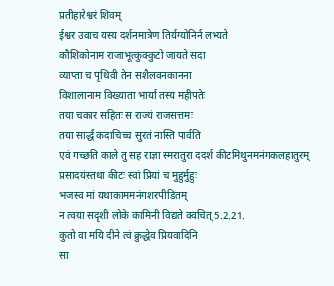प्रतीहारेश्वरं शिवम्
ईश्वर उवाच यस्य दर्शनमात्रेण तिर्यग्योनिर्न लभ्यते
कौशिकोनाम राजाभूत्कुक्कुटो जायते सदा
व्याप्ता च पृथिवी तेन सशैलवनकानना
विशालानाम विख्याता भार्या तस्य महीपतेः
तया चकार सहितः स राज्यं राजसत्तमः
तया सार्द्धं कदाचिच्च सुरतं नास्ति पार्वति
एवं गच्छति काले तु सह राज्ञा स्मरातुरा ददर्श कीटमिथुनमनंगकलहातुरम्
प्रसादयंस्तथा कीटः स्वां प्रियां च मुहुर्मुहुः
भजस्व मां यथाकाममनंगशरपीडितम्
न त्वया सदृशी लोके कामिनी विद्यते क्वचित् 5.2.21.
कुतो वा मयि दीने त्वं क्रुद्धेव प्रियवादिनि
सा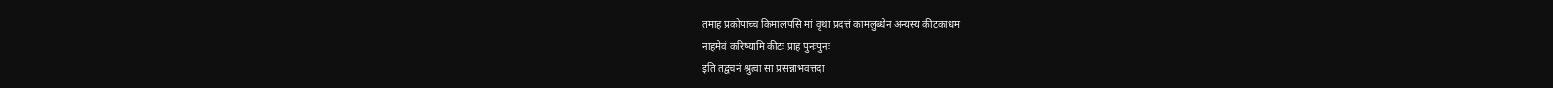तमाह प्रकोपाच्च किमालपसि मां वृथा प्रदत्तं कामलुब्धेन अन्यस्य कीटकाधम
नाहमेवं करिष्यामि कीटः प्राह पुनःपुनः
इति तद्वचनं श्रुत्वा सा प्रसन्नाभवत्तदा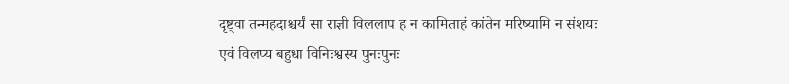दृष्ट्वा तन्महदाश्चर्यं सा राज्ञी विललाप ह न कामिताहं कांतेन मरिष्यामि न संशयः
एवं विलप्य बहुधा विनिःश्वस्य पुनःपुनः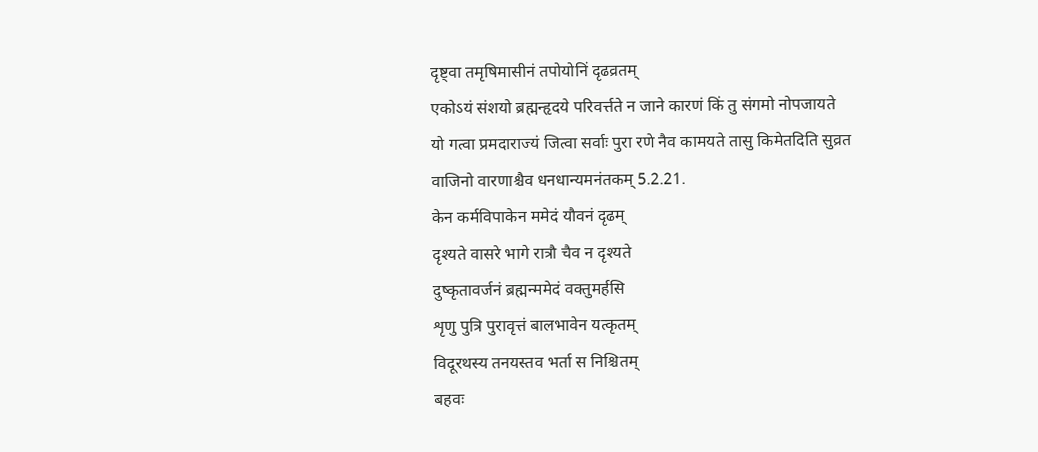दृष्ट्वा तमृषिमासीनं तपोयोनिं दृढव्रतम्
एकोऽयं संशयो ब्रह्मन्हृदये परिवर्त्तते न जाने कारणं किं तु संगमो नोपजायते
यो गत्वा प्रमदाराज्यं जित्वा सर्वाः पुरा रणे नैव कामयते तासु किमेतदिति सुव्रत
वाजिनो वारणाश्चैव धनधान्यमनंतकम् 5.2.21.
केन कर्मविपाकेन ममेदं यौवनं दृढम्
दृश्यते वासरे भागे रात्रौ चैव न दृश्यते
दुष्कृतावर्जनं ब्रह्मन्ममेदं वक्तुमर्हसि
शृणु पुत्रि पुरावृत्तं बालभावेन यत्कृतम्
विदूरथस्य तनयस्तव भर्ता स निश्चितम्
बहवः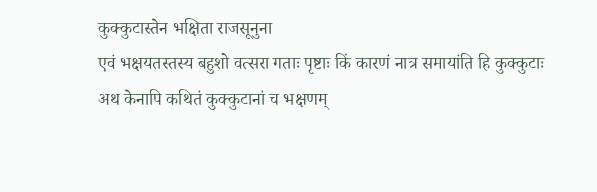कुक्कुटास्तेन भक्षिता राजसूनुना
एवं भक्षयतस्तस्य बहुशो वत्सरा गताः पृष्टाः किं कारणं नात्र समायांति हि कुक्कुटाः
अथ केनापि कथितं कुक्कुटानां च भक्षणम्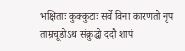भक्षिताः कुक्कुटाः सर्वे विना कारणतो नृप
ताम्रचूडोऽथ संक्रुद्धो ददौ शापं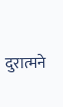दुरात्मने